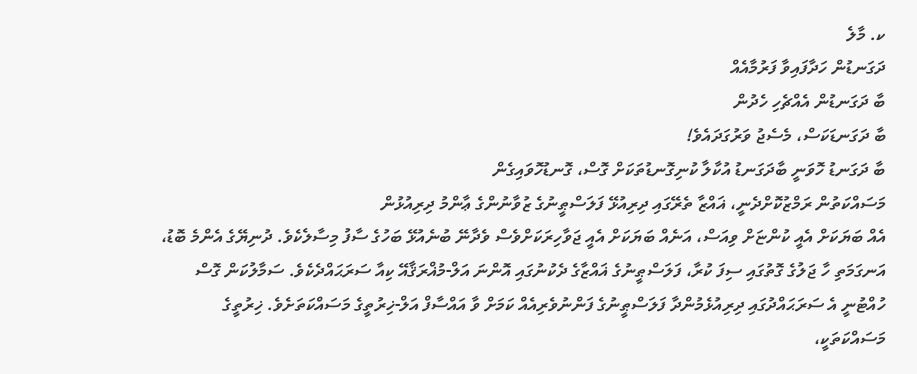ކ. މާލެ
ދަގަނޑުން ހަދާފައިވާ ފަރުމާއެއް
ބާ ދަގަނޑުން އެއްޗެހި ހެދުން
ބާ ދަގަނޑަކަސް، މެސެޖު ވަރުގަދައެވެ!
ބާ ދަގަނޑު ހޮވަނީ ބާދަގަނޑު އުކާލާ ކުނިގޮނޑުތަކަށް ގޮސް، ގޮނޑުހޮވައިގެން
މަސައްކަތުން ރަމްޒުކޮށްދެނީ، ޣައްޒާ ތެރޭގައި ދިރިއުޅޭ ފަލަސްޠީނުގެ ޒުވާނުންގެ ޢާންމު ދިރިއުޅުން
އެއް ބަޔަކަށް އެއީ ކުންޏަށް ވިއަސް، އަނެއް ބަޔަކަށް އެއީ ޖަވާހިރަކަށްވެސް ވެދާނޭ ބުނެއުޅޭ ބަހުގެ ސާފު މިސާލެކެވެ. ދުނިޔޭގެ އެންމެ ބޮޑު، އަނގަމަތި ހާ ޖަލުގެ ގޮތުގައި ސިފަ ކުރާ، ފަލަސްޠީނުގެ ޣައްޒާގެ ދެކުނުގައި އޮންނަ އަލް-މުޣްރަޤާއޭ ކިއާ ސަރަޙައްދެކެވެ. ސަމާލުކަން ގޮސް ހުއްޓުނީ އެ ސަރަޙައްދުގައި ދިރިއުޅެމުންދާ ފަލަސްޠީނުގެ ފަންނުވެރިއެއް ކަމަށް ވާ އައްސާފް އަލް-ޚިރުތީގެ މަސައްކަތަށެވެ. ޚިރުތީގެ މަސައްކަތަކީ،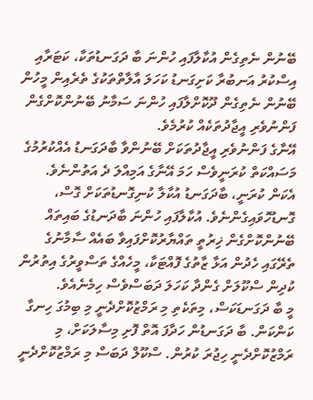ބޭނުން ނެތިގެން އުކާލާފައި ހުންނަ ބާ ދަގަނޑުތަކާ، ކަޓަރާއި އިސްކުރު އަނބުރާ ކަށިގަނޑު ކަހަލަ އާލާތްތަކުގެ ތެރެއިން މީހުން ބޭނުން ނެތިގެން ދޫކޮށްލާފައި ހުންނަ ސަމާނު ބޭނުންކޮށްގެން ފަންނުވެރި އީޖާދުތަކެއް ކުރުމެވެ.
އޭނާގެ ފަންނުވެރި އީޖާދުތަކަށް ބޭނުންވާ ބާދަގަނޑު އެއްކުރުމުގެ މަސައްކަތް ކުރަނީވެސް ހަމަ އޭނާގެ އަމިއްލަ ދެ އަތުންނެވެ. އެކަން ކުރަނީ، ބާދަގަނޑު އުކާލާ ކުނިގޮނޑުތަކަށް ގޮސް، ގޮނޑުހޮވައިގެންނެވެ. އުކާލާފައި ހުންނަ ބާދަނޑުގެ ބައިތައް ބޭނުންކޮށްގެން ޚިރުތީ ތައްޔާރުކޮށްފައިވާ ބައެއް ސާމާނުގެ ތެރޭގައި ހެދުން އަޅާ ޒާތުގެ ފޮއްޓަކާ، މީހެއްގެ ތަސްވީރުގެ އިތުރުން ކުދިން ސްކޫލަށް ގެންދާ ކަހަލަ ދަބަސްވެސް ހިމެނެއެވެ.
މީ ބާ ދަގަނޑަކަސް، މިތަކެތި މި ރަމްޒުކޮށްދެނީ މި ބިމުގަ ހިނގާ ކަންކަން. ބާ ދަގަނޑުން ހަދާފަ އޮތް ފޮށި މިސާލަކަށް، މި ރަމްޒުކޮށްދެނީ ހިޖުރަ ކުރުން. ސްކޫލް ދަބަސް މި ރަމްޒުކޮށްދެނީ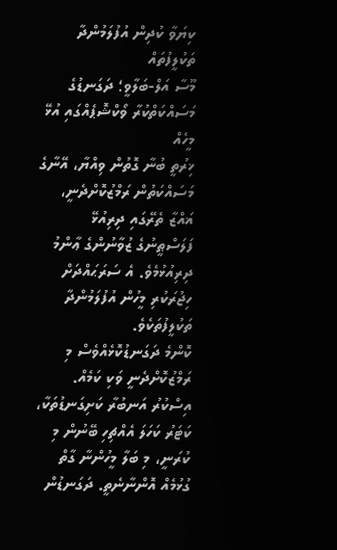ކިޔަވާ ކުދިން އުފުލަމުންދާ ތަކުލީފުތައް
މޫސާ އަލް-ބަލާވީ؛ ދަގަނޑުގެ މަސައްކަތްކުރާ ވޯކްޝޮޕެއްގައި އުޅޭ މީހެއް
ޚިރުތީ ބުނާ ގޮތުން ވިއްޔާ، އޭނާގެ މަސައްކަތުން ރަމްޒުކޮށްދެނީ، ޣައްޒާ ތެރޭގައި ދިރިއުޅޭ ފަލަސްޠީނުގެ ޒުވާނުންގެ ޢާންމު ދިރިއުޅުމެވެ. އެ ސަރަޙައްދަށް ހިޖުރަކުރި މީހުން އުފުލަމުންދާ ތަކުލީފުތަކެވެ.
ކޮންމެ ދަގަނޑުކޮޅެއްވެސް މި ރަމްޒުކޮށްދެނީ ވަކި ކަމެއް. އިސްކުރު އަނބުރާ ކަށިގަނޑުތަކާ، ކަޓަރު ކަހަލަ އެއްޗިހި ބޭނުން މި ކުރަނީ، މި ބަލާ މީހުންނާ ގާތް ގުޅުމެއް އޮންނާނެތީ. ދަގަނޑުން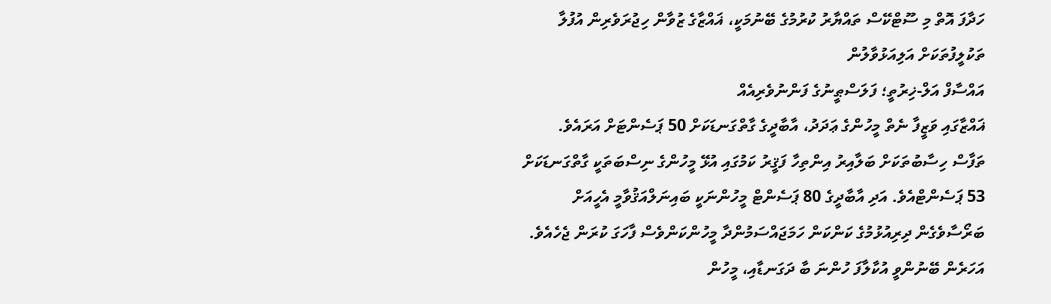ހަދާފަ އޮތް މި ސޫޓްކޭސް ތައްޔާރު ކުރުމުގެ ބޭނުމަކީ، ޣައްޒާގެ ޒުވާން ހިޖުރަވެރިން އުފުލާ ތަކުލީފުތަކަށް އަލިއަޅުވާލުން
އައްސާފް އަލް-ޚިރުތީ؛ ފަލަސްޠީނުގެ ފަންނުވެރިއެއް
ޣައްޒާގައި ވަޒީފާ ނެތް މީހުންގެ ޢަދަދު، އާބާދީގެ ގާތްގަނޑަކަށް 50 ޕަސެންޓަށް އަރައެވެ. ތަފާސް ހިސާބުތަކަށް ބަލާއިރު އިންތިހާ ފަޤީރު ކަމުގައި އުޅޭ މީހުންގެ ނިސްބަތަކީ ގާތްގަނޑަކަށް 53 ޕަސެންޓްއެވެ. އަދި އާބާދީގެ 80 ޕަސެންޓް މީހުންނަކީ ބައިނަލްއަޤުވާމީ އެހީއަށް ބަރޯސާވެގެން ދިރިއުޅުމުގެ ކަންކަން ހަމަޖައްސަމުންދާ މީހުންކަންވެސް ފާހަގަ ކުރަން ޖެހެއެވެ.
އަހަރެން ބޭނުންވީ އުކާލާފަ ހުންނަ ބާ ދަގަނޑާއި، މީހުން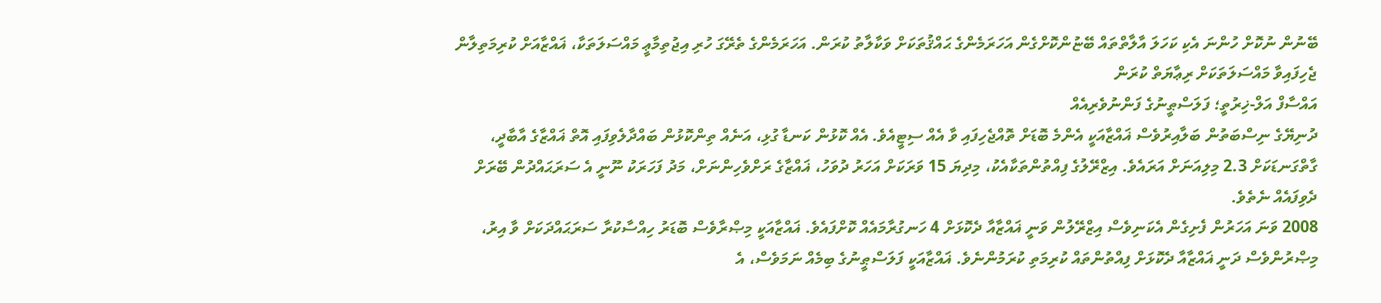ބޭނުން ނުކޮށް ހުންނަ އެކި ކަހަލަ އާލާތްތައް ބޭޏުންކޮށްގެން އަހަރަމެންގެ ޙައްޤުތަކަށް ވަކާލާތު ކުރަން. އަހަރަމެންގެ ތެރޭގަ ހުރި އިޖުތިމާޢީ މައްސަލަތަކާ، ޣައްޒާއަށް ކުރިމަތިލާން ޖެހިފައިވާ މައްސަލަތަކަށް ރިޢާޔަތް ކުރަން
އައްސާފް އަލް-ޚިރުތީ؛ ފަލަސްޠީނުގެ ފަންނުވެރިއެއް
ދުނިޔޭގެ ނިސްބަތުން ބަލާއިރުވެސް ޣައްޒާއަކީ އެންމެ ބޮޑަށް ތޮއްޖެހިފައި ވާ އެއް ސިޓީއެވެ. އެއް ކޮޅުން ކަނޑާ ގުޅި، އަނެއް ތިންކޮޅުން ބައްދާލެވިފައި އޮތް ޣައްޒާގެ އާބާދީ، ގާތްގަނޑަކަށް 2.3 މިލިއަނަށް އަރައެވެ. އިޒްރޭލުގެ ފިއްތުންތަކާއެކު، މިދިޔަ 15 ވަރަކަށް އަހަރު ދުވަހު، ޣައްޒާގެ ރަށްވެހިންނަށް، މަދު ފަހަރަކު ނޫނީ އެ ސަރަޙައްދުން ބޭރަށް ދެވިފައެއް ނެތެވެ.
2008 ވަނަ އަހަރުން ފެށިގެން އެކަނިވެސް އިޒްރޭލުން ވަނީ ޣައްޒާއާ ދެކޮޅަށް 4 ހަނގުރާމައެއް ކޮށްފައެވެ. ޣައްޒާއަކީ މިޞްރާވެސް ބޮޑަރު ހިއްސާކުރާ ސަރަޙައްދަކަށް ވާ އިރު، މިޞްރުންވެސް ދަނީ ޣައްޒާއާ ދެކޮޅަށް ފިއްތުންތައް ކުރިމަތި ކުރަމުންނެވެ. ޣައްޒާއަކީ ފަލަސްޠީނުގެ ބިމެއް ނަމަވެސް، އެ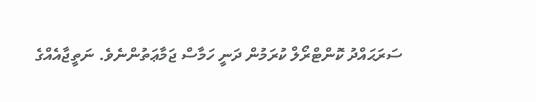ސަރަޙައްދު ކޮންޓްރޯލް ކުރަމުން ދަނީ ހަމާސް ޖަމާޢަތުންނެވެ. ނަތީޖާއެއްގެ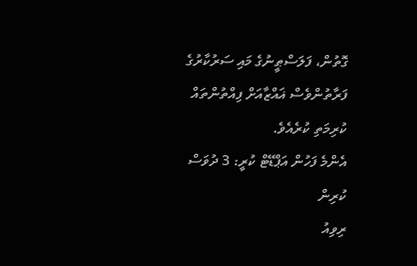ގޮތުން، ފަލަސްޠީނުގެ މައި ސަރުކާރުގެ ފަރާތުންވެސް ޣައްޒާއަށް ފިއްތުންތައް ކުރިމަތި ކުރެއެވެ.
އެންމެ ފަހުން އަޕްޑޭޓް ކުރީ: 3 ދުވަސް ކުރިން
ރިވިއު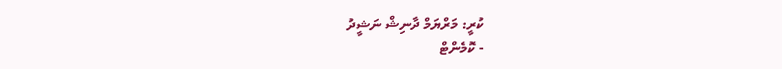ކުރީ: މަރްޔަމް ދާނިޝް ނަޝީދު
- ކޮމެންޓް